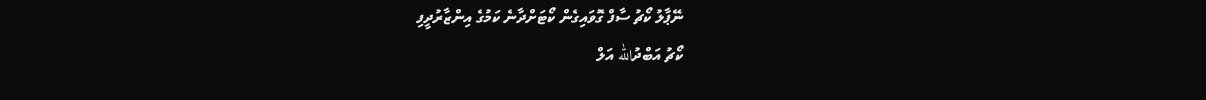ނޭޕާލު ކޯޗު ސާފް ގޮވައިގެން ކޯޓަށްދާނެ ކަމުގެ އިންޒާރުދީފި
ކޯޗު އަބްދުالله އަލް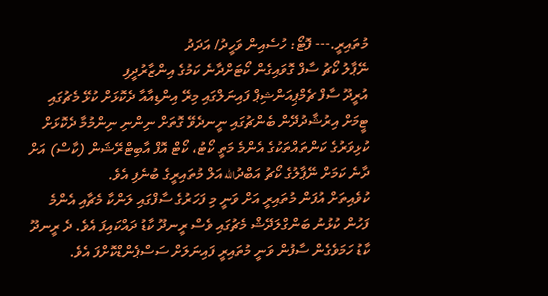މުތައިރީ.--- ފޮޓޯ: ހުސެއިން ވަހީދު/ އަދަދު
ނޭޕާލު ކޯޗު ސާފް ގޮވައިގެން ކޯޓަށްދާނެ ކަމުގެ އިންޒާރުދީފި
އުރީދޫ ސާފް ޗެމްޕިއަންޝިޕް ފައިނަލްގައި މިރޭ އިންޑިއާއާ ދެކޮޅަށް ކުޅޭ މެޗުގައި ޓީމަށް އިރުޝާދުދޭން ބެންޗުގައި ނީނދެވޭ ގޮތަށް ނިންނި ނިންމުމާ ދެކޮޅަށް ކުޅިވަރުގެ ކަންތައްތަކުގެ އެންމެ މަތީ ކޯޓު، ކޯޓް އޮފް އާބިޓްރޭޝަން (ކާސް) އަށް ދާނެ ކަމަށް ނޭޕާލުގެ ކޯޗު އަބްދުالله އަލް މުތައިރީގެ ބުނެފި އެވެ.
ކުވެއިތަށް އުފަން މުތައިރީ އަށް ވަނީ މި ފަހަރުގެ ސާފްގައި ލަންކާ މެޗާއި އެންމެ ފަހުން ކުޅުނު ބަންގްލަދޭޝް މެޗުގައި ވެސް ރީނދޫ ކާޑު ދައްކައިފަ އެވެ. ދެ ރީނދޫ ކާޑު ހަމަވެގެން ސާފުން ވަނީ މުތައިރީ ފައިނަލަށް ސަސްޕެންޑްކޮށްފަ އެވެ.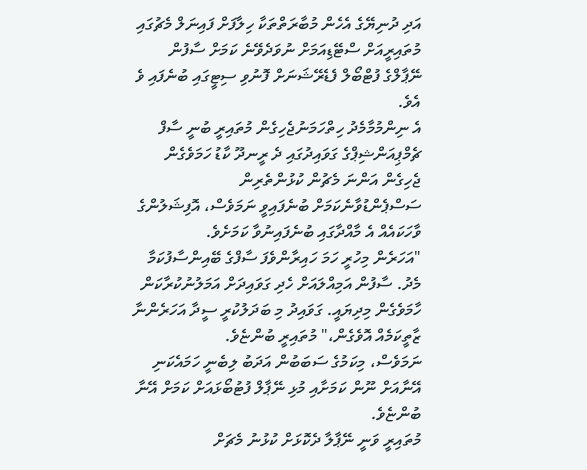އަދި ދުނިޔޭގެ އެހެން މުބާރަތްތަކާ ހިލާފަށް ފައިނަލް މެޗުގައި މުތައިރީއަށް ސްޓޭޑިއަމަށް ނުވަދެވޭނެ ކަމަށް ސާފުން ނޭޕާލްގެ ފުޓްބޯލް ފެޑެރޭޝަނަށް ފޮނުވި ސިޓީގައި ބުނެފައި ވެ އެވެ.
އެ ނިންމުމާމެދު ހިތްހަމަނުޖެހިގެން މުތައިރީ ބުނީ ސާފް ޗެމްޕިއަންޝިޕްގެ ގަވައިދުގައި ދެ ރީނދޫ ކާޑު ހަމަވެގެން ޖެހިގެން އަންނަ މެޗުން ކުޅުންތެރިން ސަސްޕެންޑުވާނެކަމަށް ބުނެފައިވީ ނަމަވެސް، އޮފިޝަލުންގެ ވާހަކައެއް އެ މާއްދާގައި ބުނެފައިނުވާ ކަމަށެވެ.
"އަހަރެން މިހުރީ ހަމަ ހައިރާންވެފަ ސާފްގެ ބޭއިންސާފުކަމާ މެދު. ސާފުން އަމިއްލައަށް ހެދި ގަވައިދަށް އަމަލުނުކުރާކަން ހާމަވެގެން މިދިޔައީ. ގަވައިދު މި ބަދަލުކުރީ ސީދާ އަހަރެންނާ ޒާތީކަމެއް އޮވެގެން،" މުތައިރީ ބުންޏެވެ.
ނަމަވެސް، މިކަމުގެ ސަބަބުން އަދަބު ލިބެނީ ހަމައެކަނި އޭނާއަށް ނޫން ކަމަށާއި މުޅި ނޭޕާލް ފުޓުބޯޅައަށް ކަމަށް އޭނާ ބުންޏެވެ.
މުތައިރީ ވަނީ ނޭޕާލާ ދެކޮޅަށް ކުޅުނު މެޗަށް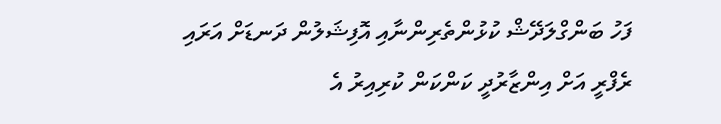ފަހު ބަންގްލަދޭޝް ކުޅުންތެރިންނާއި އޮފިޝަލުން ދަނޑަށް އަރައި ރެފްރީ އަށް އިންޒާރުދީ ކަންކަން ކުރިއިރު އެ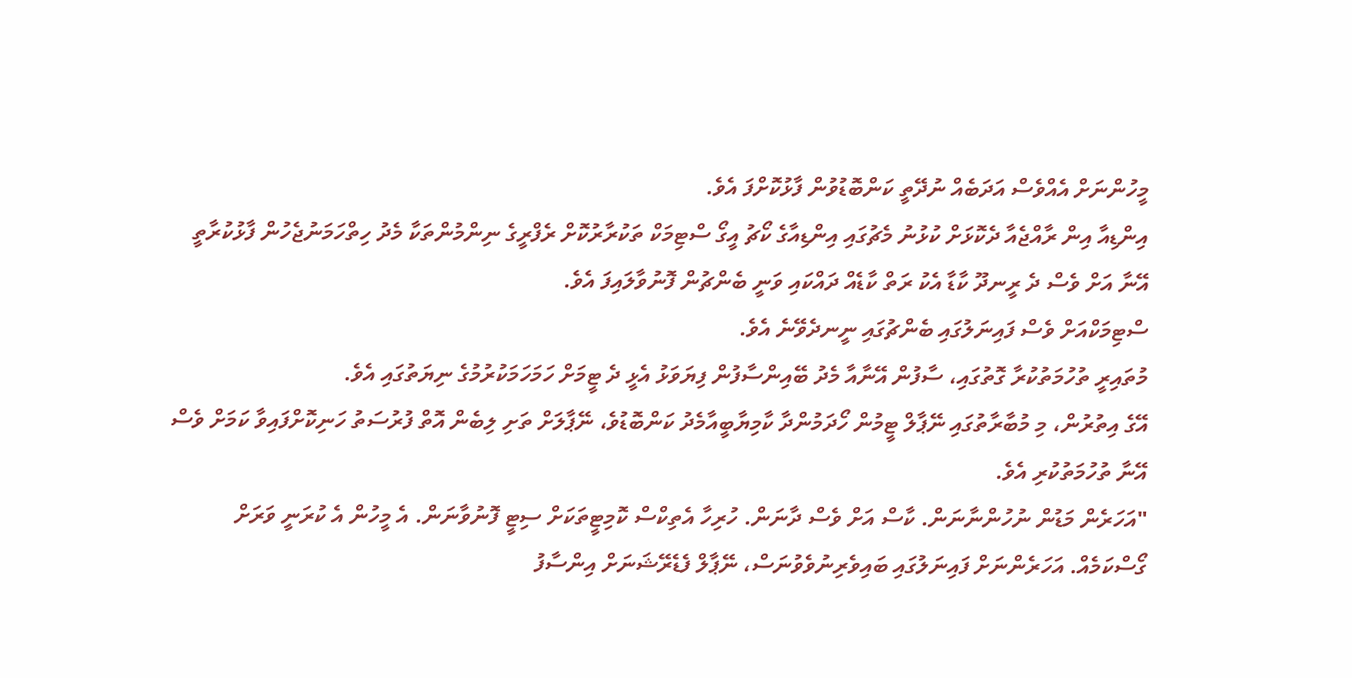މީހުންނަށް އެއްވެސް އަދަބެއް ނުދޭތީ ކަންބޮޑުވުން ފާޅުކޮށްފަ އެވެ.
އިންޑިއާ އިން ރާއްޖެއާ ދެކޮޅަށް ކުޅުނު މެޗުގައި އިންޑިއާގެ ކޯޗު އީގޯ ސްޓިމަކް ތަކުރާރުކޮށް ރެފްރީގެ ނިންމުންތަކާ މެދު ހިތްހަމަނުޖެހުން ފާޅުކުރާތީ އޭނާ އަށް ވެސް ދެ ރީނދޫ ކާޑާ އެކު ރަތް ކާޑެއް ދައްކައި ވަނީ ބެންޗުން ފޮނުވާލައިފަ އެވެ.
ސްޓިމަކްއަށް ވެސް ފައިނަލުގައި ބެންޗުގައި ނީނދެވޭނެ އެވެ.
މުތައިރީ ތުހުމަތުކުރާ ގޮތުގައި، ސާފުން އޭނާއާ މެދު ބޭއިންސާފުން ފިޔަވަޅު އެޅީ ދެ ޓީމަށް ހަމަހަމަކުރުމުގެ ނިޔަތުގައި އެވެ.
އޭގެ އިތުރުން، މި މުބާރާތުގައި ނޭޕާލް ޓީމުން ހޯދަމުންދާ ކާމިޔާބީއާމެދު ކަންބޮޑުވެ، ނޭޕާލަށް ތަށި ލިބެން އޮތް ފުރުސަތު ހަނިކޮށްފައިވާ ކަމަށް ވެސް އޭނާ ތުހުމަތުކުރި އެވެ.
"އަހަރެން މަޑުން ނުހުންނާނަން. ކާސް އަށް ވެސް ދާނަން. ހުރިހާ އެތިކްސް ކޮމިޓީތަކަށް ސިޓީ ފޮނުވާނަން. އެ މީހުން އެ ކުރަނީ ވަރަށް ގޯސްކަމެއް. އަހަރެންނަށް ފައިނަލުގައި ބައިވެރިނުވެވުނަސް، ނޭޕާލް ފެޑެރޭޝަނަށް އިންސާފު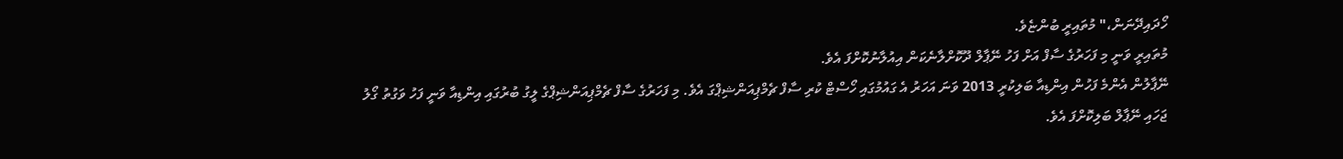ހޯދައިދޭނަން،" މުތައިރީ ބުންޏެވެ.
މުތައިރީ ވަނީ މި ފަހަރުގެ ސާފް އަށް ފަހު ނޭޕާލް ދޫކޮށްލާނެކަން އިއުލާނުކޮށްފަ އެވެ.
ނޭޕާލުން އެންމެ ފަހުން އިންޑިއާ ބަލިކުރީ 2013 ވަނަ އަހަރު އެ ގައުމުގައި ހޯސްޓް ކުރި ސާފް ޗެމްޕިއަންޝިޕްގަ އެވެ. މި ފަހަރުގެ ސާފް ޗެމްޕިއަންޝިޕްގެ ލީގު ބުރުގައި އިންޑިއާ ވަނީ ފަހު ވަގުތު ގޯލު ޖަހައި ނޭޕާލް ބަލިކޮށްފަ އެވެ.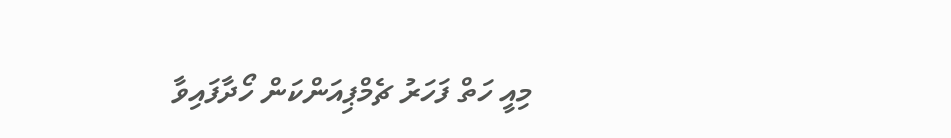މިއީ ހަތް ފަހަރު ޗެމްޕިއަންކަން ހޯދާފައިވާ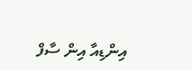އިންޑިއާ އިން ސާފް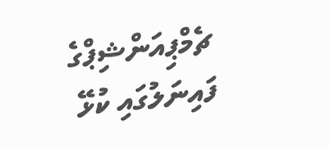ޗެމްޕިއަންޝިޕްގެ ފައިނަލުގައި ކުޅޭ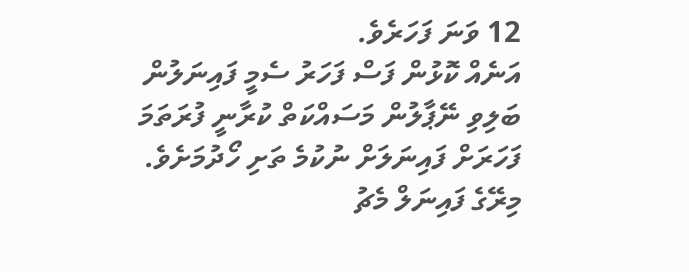12 ވަނަ ފަހަރެވެ.
އަނެއް ކޮޅުން ފަސް ފަހަރު ސެމީ ފައިނަލުން ބަލިވި ނޭޕާލުން މަސައްކަތް ކުރާނީ ފުރަތަމަ ފަހަރަށް ފައިނަލަށް ނުކުމެ ތަށި ހޯދުމަށެވެ. މިރޭގެ ފައިނަލް މެޗު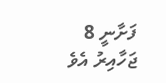ފަށާނީ 8 ޖަހާއިރު އެވެ